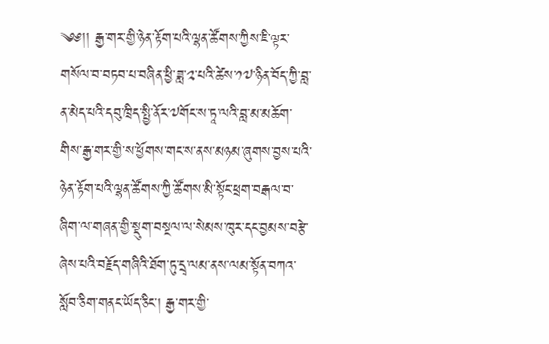༄༅།། རྒྱ་གར་གྱི་ཉེན་རྟོག་པའི་ལྷན་ཚོགས་ཀྱིས་ཇི་ལྟར་གསོལ་བ་བཏབ་པ་བཞིན་ཕྱི་ཟླ་༢་པའི་ཚེས་༡༧་ཉིན་བོད་ཀྱི་བླ་ན་མེད་པའི་དབུ་ཁྲིད་སྤྱི་ནོར་༧གོང་ས་ཏཱ་ལའི་བླ་མ་མཆོག་གིས་རྒྱ་གར་གྱི་ས་ཕྱོགས་གང་ས་ནས་མཉམ་ཞུགས་བྱས་པའི་ཉེན་རྟོག་པའི་ལྷན་ཚོགས་ཀྱི་ཚོགས་མི་སྟོང་ཕྲག་བརྒལ་བ་ཞིག་ལ་གཞན་གྱི་སྡུག་བསྔལ་ལ་སེམས་ཁུར་དང་བྱམས་བརྩེ་ཞེས་པའི་བརྗོད་གཞིའི་ཐོག་ཏུ་དྲྭ་ལམ་ནས་ལམ་སྟོན་བཀའ་སློབ་ཅིག་གནང་ཡོད་ཅིང་། རྒྱ་གར་གྱི་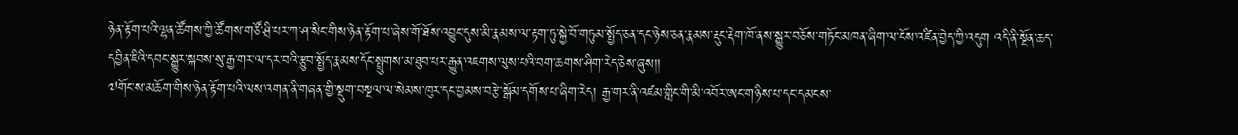ཉེན་རྟོག་པའི་ལྷན་ཚོགས་ཀྱི་ཚོགས་གཙོ་ཤྲི་པར་ཀ་ཤ་སིང་གིས་ཉེན་རྟོག་པ་ཞེས་གོ་ཐོས་འབྱུང་དུས་མི་རྣམས་ལ་རྟག་ཏུ་སྐྱེ་བོ་གཏུམ་སྤྱོད་ཅན་དང་ཉེས་ཅན་རྣམས་རྡུང་རྡེག་ཁོ་ནས་སྒྱུར་བཅོས་གཏོང་མཁན་ཞིག་ལ་ངོས་འཛིན་བྱེད་ཀྱི་འདུག འདི་ནི་སྔོན་ཆད་དབྱིན་ཇིའི་དབང་སྒྱུར་སྐབས་སུ་རྒྱ་གར་ལ་དར་བའི་རྩུབ་སྤྱོད་རྣམས་དོང་སྤྲུགས་མ་ཐུབ་པར་རྒྱུན་འཇགས་ལུས་པའི་བག་ཆགས་ཤིག་རེད་ཅེས་ཞུས།།
༧གོང་ས་མཆོག་གིས་ཉེན་རྟོག་པའི་ལས་འགན་ནི་གཞན་གྱི་སྡུག་བསྔལ་ལ་སེམས་ཁུར་དང་བྱམས་བརྩེ་སྒོམ་དགོས་པ་ཞིག་རེད། རྒྱ་གར་ནི་འཛམ་གླིང་གི་མི་འབོར་ཨང་གཉིས་པ་དང་དམངས་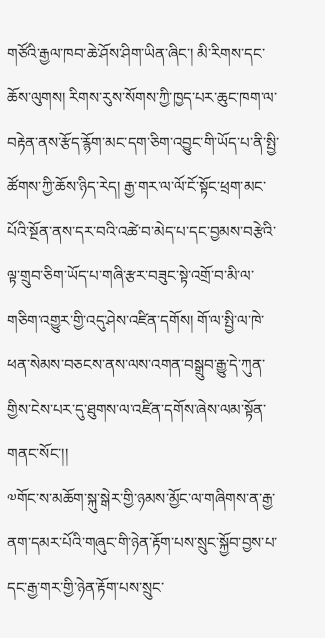གཙོའི་རྒྱལ་ཁབ་ཆེ་ཤོས་ཤིག་ཡིན་ཞིང་། མི་རིགས་དང་ཆོས་ལུགས། རིགས་རུས་སོགས་ཀྱི་ཁྱད་པར་ཆུང་ཁག་ལ་བརྟེན་ནས་རྩོད་རྙོག་མང་དག་ཅིག་འབྱུང་གི་ཡོད་པ་ནི་སྤྱི་ཚོགས་ཀྱི་ཆོས་ཉིད་རེད། རྒྱ་གར་ལ་ལོ་ངོ་སྟོང་ཕྲག་མང་པོའི་སྔོན་ནས་དར་བའི་འཚེ་བ་མེད་པ་དང་བྱམས་བརྩེའི་ལྟ་གྲུབ་ཅིག་ཡོད་པ་གཞི་རྩར་བཟུང་སྟེ་འགྲོ་བ་མི་ལ་གཅིག་འགྱུར་གྱི་འདུ་ཤེས་འཛིན་དགོས། གོ་ལ་སྤྱི་ལ་ཁེ་ཕན་སེམས་བཅངས་ནས་ལས་འགན་བསྒྲུབ་རྒྱུ་དེ་ཀུན་གྱིས་ངེས་པར་དུ་ཐུགས་ལ་འཛིན་དགོས་ཞེས་ལམ་སྟོན་གནང་སོང་།།
༧གོང་ས་མཆོག་སྐུ་སྒེར་གྱི་ཉམས་མྱོང་ལ་གཞིགས་ན་རྒྱ་ནག་དམར་པོའི་གཞུང་གི་ཉེན་རྟོག་པས་སྲུང་སྐྱོབ་བྱས་པ་དང་རྒྱ་གར་གྱི་ཉེན་རྟོག་པས་སྲུང་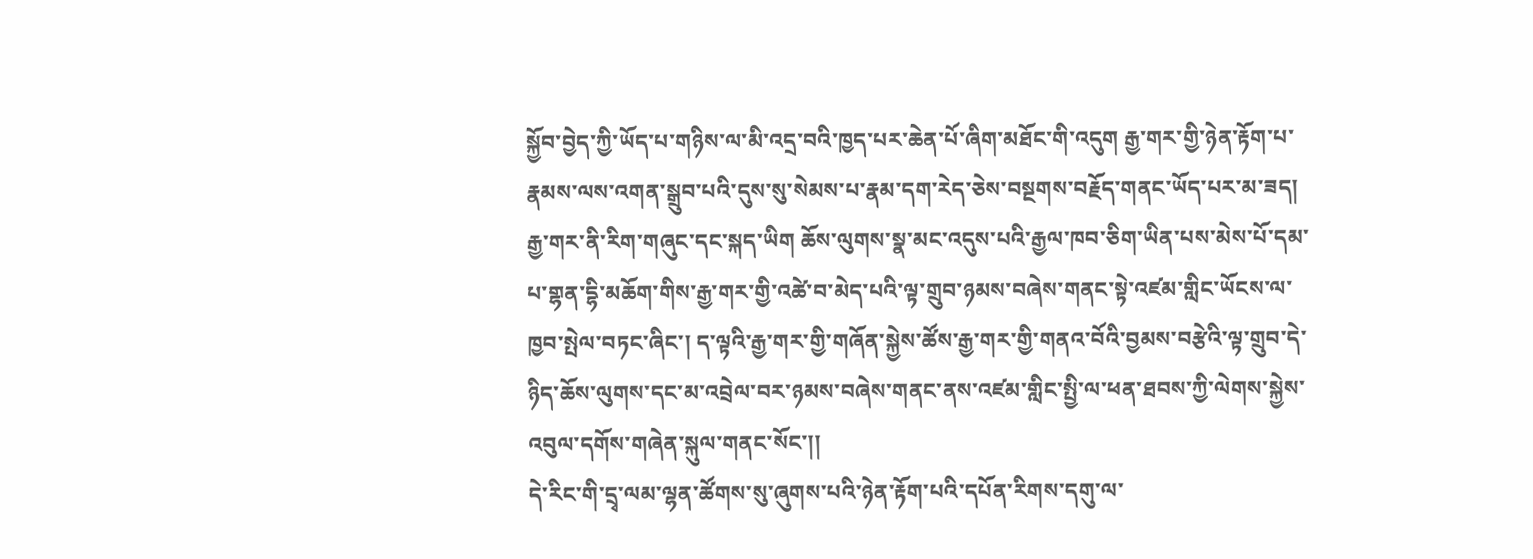སྐྱོབ་བྱེད་ཀྱི་ཡོད་པ་གཉིས་ལ་མི་འདྲ་བའི་ཁྱད་པར་ཆེན་པོ་ཞིག་མཐོང་གི་འདུག རྒྱ་གར་གྱི་ཉེན་རྟོག་པ་རྣམས་ལས་འགན་སྒྲུབ་པའི་དུས་སུ་སེམས་པ་རྣམ་དག་རེད་ཅེས་བསྔགས་བརྗོད་གནང་ཡོད་པར་མ་ཟད། རྒྱ་གར་ནི་རིག་གཞུང་དང་སྐད་ཡིག ཆོས་ལུགས་སྣ་མང་འདུས་པའི་རྒྱལ་ཁབ་ཅིག་ཡིན་པས་མེས་པོ་དམ་པ་གྷན་དྷི་མཆོག་གིས་རྒྱ་གར་གྱི་འཚེ་བ་མེད་པའི་ལྟ་གྲུབ་ཉམས་བཞེས་གནང་སྟེ་འཛམ་གླིང་ཡོངས་ལ་ཁྱབ་སྤེལ་བཏང་ཞིང་། ད་ལྟའི་རྒྱ་གར་གྱི་གཞོན་སྐྱེས་ཚོས་རྒྱ་གར་གྱི་གནའ་བོའི་བྱམས་བརྩེའི་ལྟ་གྲུབ་དེ་ཉིད་ཆོས་ལུགས་དང་མ་འབྲེལ་བར་ཉམས་བཞེས་གནང་ནས་འཛམ་གླིང་སྤྱི་ལ་ཕན་ཐབས་ཀྱི་ལེགས་སྐྱེས་འབུལ་དགོས་གཞེན་སྐུལ་གནང་སོང་།།
དེ་རིང་གི་དྲྭ་ལམ་ལྷན་ཚོགས་སུ་ཞུགས་པའི་ཉེན་རྟོག་པའི་དཔོན་རིགས་དགུ་ལ་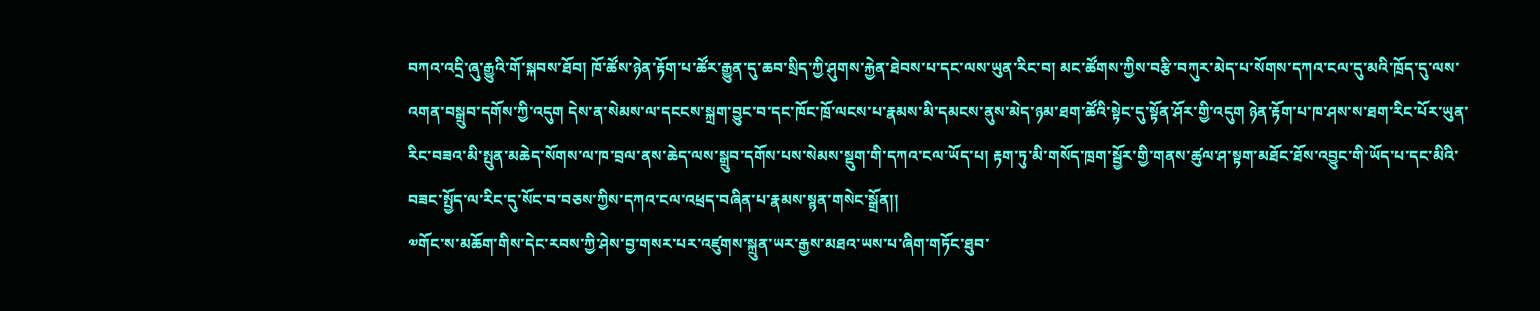བཀའ་འདྲི་ཞུ་རྒྱུའི་གོ་སྐབས་ཐོབ། ཁོ་ཚོས་ཉེན་རྟོག་པ་ཚོར་རྒྱུན་དུ་ཆབ་སྲིད་ཀྱི་ཤུགས་རྐྱེན་ཐེབས་པ་དང་ལས་ཡུན་རིང་བ། མང་ཚོགས་ཀྱིས་བརྩི་བཀུར་མེད་པ་སོགས་དཀའ་ངལ་དུ་མའི་ཁྲོད་དུ་ལས་འགན་བསྒྲུབ་དགོས་ཀྱི་འདུག དེས་ན་སེམས་ལ་དངངས་སྐྲག་བྱུང་བ་དང་ཁོང་ཁྲོ་ལངས་པ་རྣམས་མི་དམངས་ནུས་མེད་ཉམ་ཐག་ཚོའི་སྟེང་དུ་སྟོན་ཤོར་གྱི་འདུག ཉེན་རྟོག་པ་ཁ་ཤས་ས་ཐག་རིང་པོར་ཡུན་རིང་བཟའ་མི་སྤུན་མཆེད་སོགས་ལ་ཁ་བྲལ་ནས་ཆེད་ལས་སྒྲུབ་དགོས་པས་སེམས་སྡུག་གི་དཀའ་ངལ་ཡོད་པ། རྟག་ཏུ་མི་གསོད་ཁྲག་སྦྱོར་གྱི་གནས་ཚུལ་ཤ་སྟག་མཐོང་ཐོས་འབྱུང་གི་ཡོད་པ་དང་མིའི་བཟང་སྤྱོད་ལ་རིང་དུ་སོང་བ་བཅས་ཀྱིས་དཀའ་ངལ་འཕྲད་བཞིན་པ་རྣམས་སྙན་གསེང་སྒྲོན།།
༧གོང་ས་མཆོག་གིས་དེང་རབས་ཀྱི་ཤེས་བྱ་གསར་པར་འཛུགས་སྐྲུན་ཡར་རྒྱས་མཐའ་ཡས་པ་ཞིག་གཏོང་ཐུབ་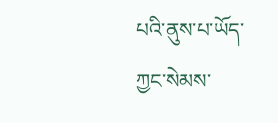པའི་ནུས་པ་ཡོད་ཀྱང་སེམས་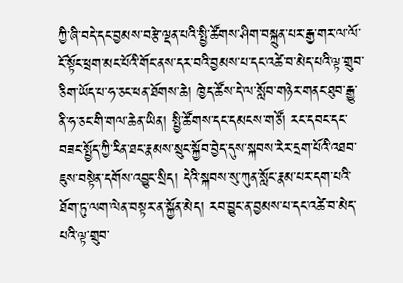ཀྱི་ཞི་བདེ་དང་བྱམས་བརྩེ་ལྡན་པའི་སྤྱི་ཚོགས་ཤིག་བསྐྲུན་པར་རྒྱ་གར་ལ་ལོ་ངོ་སྟོང་ཕྲག་མང་པོའི་གོང་ནས་དར་བའི་བྱམས་པ་དང་འཚེ་བ་མེད་པའི་ལྟ་གྲུབ་ཅིག་ཡོད་པ་ཧ་ཅང་ཕན་ཐོགས་ཆེ། ཁྱེད་ཚོས་དེ་ལ་སློབ་གཉེར་གནང་ཐུབ་རྒྱུ་ནི་ཧ་ཅང་གི་གལ་ཆེན་ཡིན། སྤྱི་ཚོགས་དང་དམངས་གཙོ། རང་དབང་དང་བཟང་སྤྱོད་ཀྱི་རིན་ཐང་རྣམས་སྲུང་སྐྱོབ་བྱེད་དུས་སྐབས་རེར་དྲག་པོའི་འཐབ་ཇུས་བསྟེན་དགོས་འབྱུང་སྲིད། དེའི་སྐབས་སུ་ཀུན་སློང་རྣམ་པར་དག་པའི་ཐོག་ཏུ་ལག་ལེན་བསྟར་ན་སྐྱོན་མེད། རབ་བྱུང་ན་བྱམས་པ་དང་འཚེ་བ་མེད་པའི་ལྟ་གྲུབ་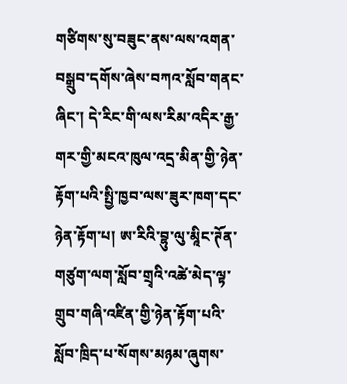གཙིགས་སུ་བཟུང་ནས་ལས་འགན་བསྒྲུབ་དགོས་ཞེས་བཀའ་སློབ་གནང་ཞིང་། དེ་རིང་གི་ལས་རིམ་འདིར་རྒྱ་གར་གྱི་མངའ་ཁུལ་འདྲ་མིན་གྱི་ཉེན་རྟོག་པའི་སྤྱི་ཁྱབ་ལས་ཟུར་ཁག་དང་ཉེན་རྟོག་པ། ཨ་རིའི་བྷུ་ལུ་མཱིང་ཊོན་གཙུག་ལག་སློབ་གྲྭའི་འཚེ་མེད་ལྟ་གྲུབ་གཞི་འཛིན་གྱི་ཉེན་རྟོག་པའི་སློབ་ཁྲིད་པ་སོགས་མཉམ་ཞུགས་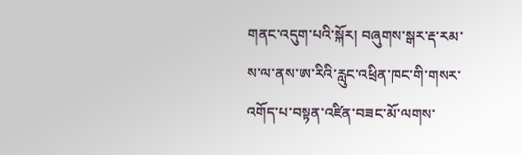གནང་འདུག་པའི་སྐོར། བཞུགས་སྒར་རྡ་རམ་ས་ལ་ནས་ཨ་རིའི་རླུང་འཕྲིན་ཁང་གི་གསར་འགོད་པ་བསྟན་འཛིན་བཟང་མོ་ལགས་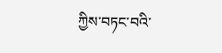ཀྱིས་བཏང་བའི་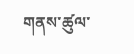གནས་ཚུལ་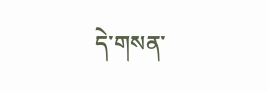དེ་གསན་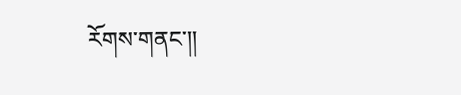རོགས་གནང་།།